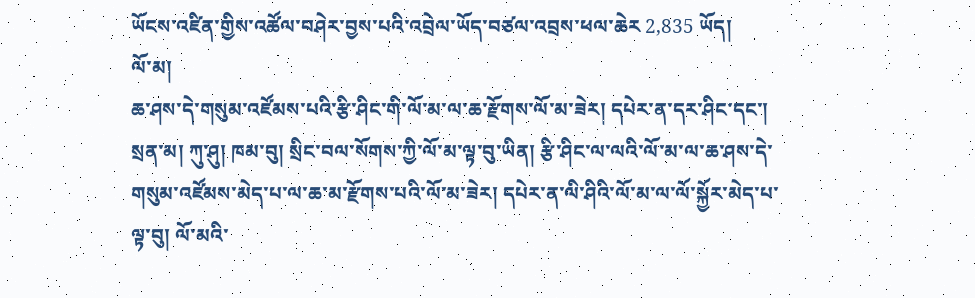ཡོངས་འཛིན་གྱིས་འཚོལ་བཤེར་བྱས་པའི་འབྲེལ་ཡོད་བཙལ་འབྲས་ཕལ་ཆེར 2,835 ཡོད།
ལོ་མ།
ཆ་ཤས་དེ་གསུམ་འཛོམས་པའི་རྩི་ཤིང་གི་ལོ་མ་ལ་ཆ་རྫོགས་ལོ་མ་ཟེར། དཔེར་ན་དར་ཤིང་དང་། སྲན་མ། ཀུ་ཤུ། ཁམ་བུ། སྲིང་བལ་སོགས་ཀྱི་ལོ་མ་ལྟ་བུ་ཡིན། རྩི་ཤིང་ལ་ལའི་ལོ་མ་ལ་ཆ་ཤས་དེ་གསུམ་འཛོམས་མེད་པ་ལ་ཆ་མ་རྫོགས་པའི་ལོ་མ་ཟེར། དཔེར་ན་ལི་ཤིའི་ལོ་མ་ལ་ལོ་སྐྱོར་མེད་པ་ལྟ་བུ། ལོ་མའི་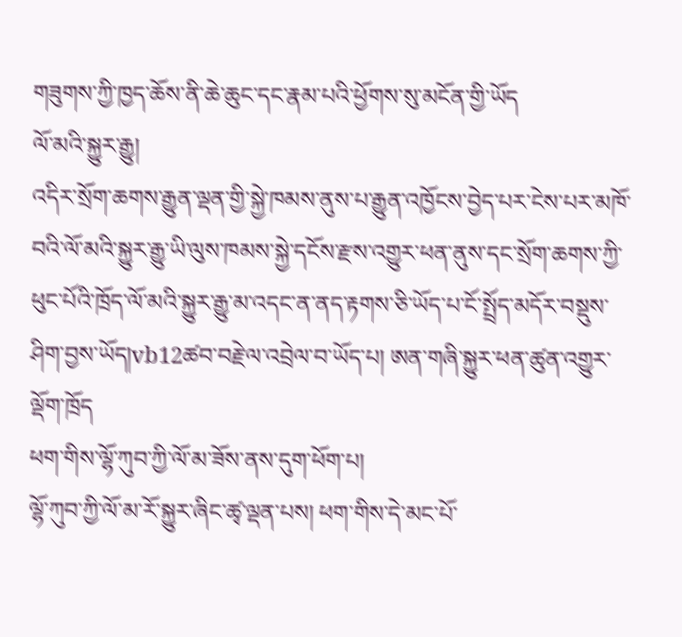གཟུགས་ཀྱི་ཁྱད་ཆོས་ནི་ཆེ་ཆུང་དང་རྣམ་པའི་ཕྱོགས་སུ་མངོན་གྱི་ཡོད
ལོ་མའི་སྐྱུར་རྒྱུ།
འདིར་སྲོག་ཆགས་རྒྱུན་ལྡན་གྱི་སྐྱེ་ཁམས་ནུས་པ་རྒྱུན་འཁྱོངས་བྱེད་པར་ངེས་པར་མཁོ་བའི་ལོ་མའི་སྐྱུར་རྒྱུ་ཡི་ལུས་ཁམས་སྐྱེ་དངོས་རྫས་འགྱུར་ཕན་ནུས་དང་སྲོག་ཆགས་ཀྱི་ཕུང་པོའི་ཁྲོད་ལོ་མའི་སྐྱུར་རྒྱུ་མ་འདང་ན་ནད་རྟགས་ཅི་ཡོད་པ་ངོ་སྤྲོད་མདོར་བསྡུས་ཤིག་བྱས་ཡོད།vb12ཚབ་བརྗེ་ལ་འབྲེལ་བ་ཡོད་པ། ཨན་གཞི་སྐྱུར་ཕན་ཚུན་འགྱུར་ལྡོག་ཁྲོད
ཕག་གིས་ལྷོ་ཀུབ་ཀྱི་ལོ་མ་ཟོས་ནས་དུག་ཕོག་པ།
ལྷོ་ཀུབ་ཀྱི་ལོ་མ་རོ་སྐྱུར་ཞིང་ཚྭ་ལྡན་པས། ཕག་གིས་དེ་མང་པོ་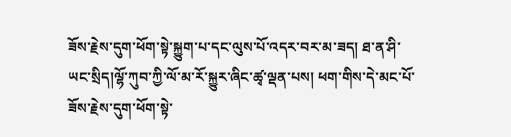ཟོས་རྗེས་དུག་ཕོག་སྟེ་སྐྱུག་པ་དང་ལུས་པོ་འདར་བར་མ་ཟད། ཐ་ན་ཤི་ཡང་སྲིད།ལྷོ་ཀུབ་ཀྱི་ལོ་མ་རོ་སྐྱུར་ཞིང་ཚྭ་ལྡན་པས། ཕག་གིས་དེ་མང་པོ་ཟོས་རྗེས་དུག་ཕོག་སྟེ་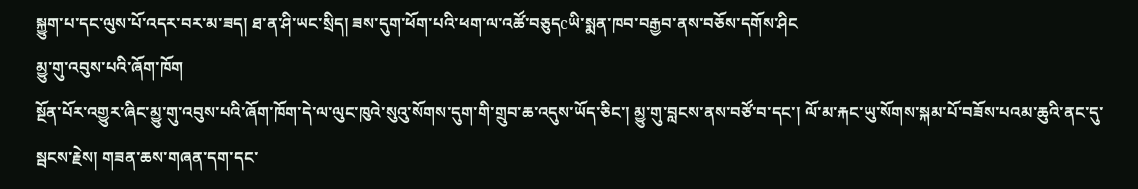སྐྱུག་པ་དང་ལུས་པོ་འདར་བར་མ་ཟད། ཐ་ན་ཤི་ཡང་སྲིད། ཟས་དུག་ཕོག་པའི་ཕག་ལ་འཚོ་བཅུདcཡི་སྨན་ཁབ་བརྒྱབ་ནས་བཅོས་དགོས་ཤིང
མྱུ་གུ་འབུས་པའི་ཞོག་ཁོག
སྔོན་པོར་འགྱུར་ཞིང་མྱུ་གུ་འབུས་པའི་ཞོག་ཁོག་དེ་ལ་ལུང་ཁུའེ་སུའུ་སོགས་དུག་གི་གྲུབ་ཆ་འདུས་ཡོད་ཅིང་། མྱུ་གུ་བླངས་ནས་བཙོ་བ་དང་། ལོ་མ་རྐང་ཡུ་སོགས་སྐམ་པོ་བཟོས་པའམ་ཆུའི་ནང་དུ་སྦངས་རྗེས། གཟན་ཆས་གཞན་དག་དང་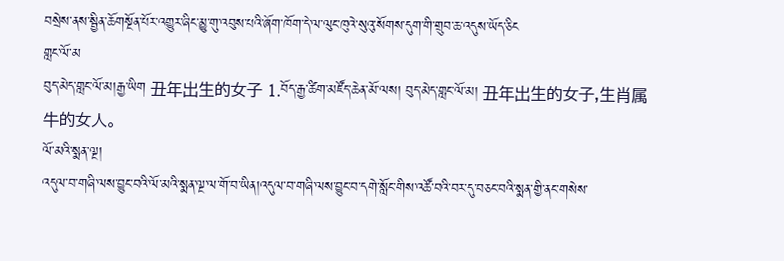བསྲེས་ནས་སྦྱིན་ཆོགསྔོན་པོར་འགྱུར་ཞིང་མྱུ་གུ་འབུས་པའི་ཞོག་ཁོག་དེ་ལ་ལུང་ཁུའེ་སུའུ་སོགས་དུག་གི་གྲུབ་ཆ་འདུས་ཡོད་ཅིང
གླང་ལོ་མ
བུད་མེད་གླང་ལོ་མ།རྒྱ་ཡིག 丑年出生的女子 1.བོད་རྒྱ་ཚིག་མཛོད་ཆེན་མོ་ལས། བུད་མེད་གླང་ལོ་མ། 丑年出生的女子,生肖属牛的女人。
ལོ་མའི་སྨན་ལྔ།
འདུལ་བ་གཞི་ལས་བྱུང་བའི་ལོ་མའི་སྨན་ལྔ་ལ་གོ་བ་ཡིན།འདུལ་བ་གཞི་ལས་བྱུང་བ་དགེ་སློང་གིས་འཚོ་བའི་བར་དུ་བཅང་བའི་སྨན་གྱི་ནང་གསེས་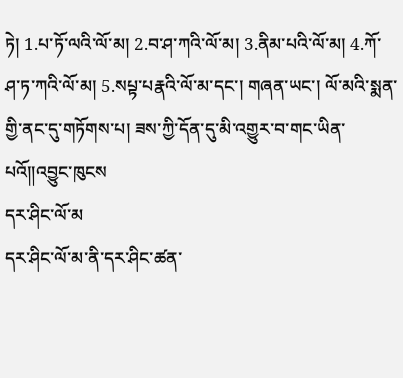ཏེ། 1.པ་ཏོ་ལའི་ལོ་མ། 2.བ་ཤ་ཀའི་ལོ་མ། 3.ནིམ་པའི་ལོ་མ། 4.ཀོ་ཤ་ཏ་ཀའི་ལོ་མ། 5.སཔྟ་པརྣའི་ལོ་མ་དང་། གཞན་ཡང་། ལོ་མའི་སྨན་གྱི་ནང་དུ་གཏོགས་པ། ཟས་ཀྱི་དོན་དུ་མི་འགྱུར་བ་གང་ཡིན་པའོ༎འབྱུང་ཁུངས
དར་ཤིང་ལོ་མ
དར་ཤིང་ལོ་མ་ནི་དར་ཤིང་ཚན་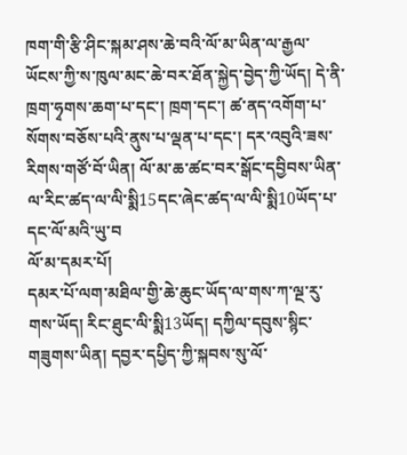ཁག་གི་རྩི་ཤིང་སྐམ་ཤས་ཆེ་བའི་ལོ་མ་ཡིན་ལ་རྒྱལ་ཡོངས་ཀྱི་ས་ཁུལ་མང་ཆེ་བར་ཐོན་སྐྱེད་བྱེད་ཀྱི་ཡོད། དེ་ནི་ཁྲག་ཧྭགས་ཆག་པ་དང་། ཁྲག་དང་། ཚ་ནད་འགོག་པ་སོགས་བཅོས་པའི་ནུས་པ་ལྡན་པ་དང་། དར་འབུའི་ཟས་རིགས་གཙོ་བོ་ཡིན། ལོ་མ་ཆ་ཚང་བར་སྒོང་དབྱིབས་ཡིན་ལ་རིང་ཚད་ལ་ལི་སྨི15དང་ཞེང་ཚད་ལ་ལི་སྨི10ཡོད་པ་དང་ལོ་མའི་ཡུ་བ
ལོ་མ་དམར་པོ།
དམར་པོ་ལག་མཐིལ་གྱི་ཆེ་ཆུང་ཡོད་ལ་གས་ཀ་ལྔ་རུ་གས་ཡོད། རིང་ཐུང་ལི་སྨི13ཡོད། དཀྱིལ་དབུས་སྙིང་གཟུགས་ཡིན། དབྱར་དཔྱིད་ཀྱི་སྐབས་སུ་ལོ་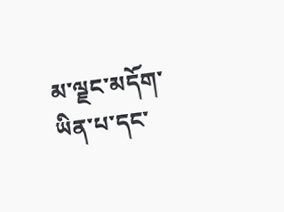མ་ལྗང་མདོག་ཡིན་པ་དང་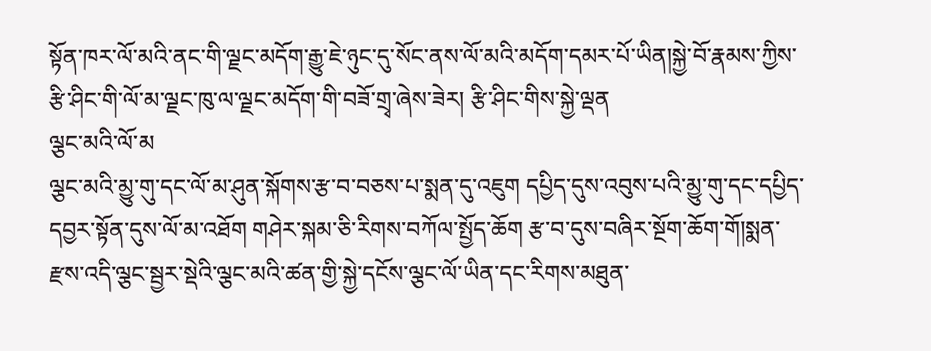སྟོན་ཁར་ལོ་མའི་ནང་གི་ལྗང་མདོག་རྒྱུ་ཇེ་ཉུང་དུ་སོང་ནས་ལོ་མའི་མདོག་དམར་པོ་ཡིན།སྐྱེ་བོ་རྣམས་ཀྱིས་རྩི་ཤིང་གི་ལོ་མ་ལྗང་ཁུ་ལ་ལྗང་མདོག་གི་བཟོ་གྲྭ་ཞེས་ཟེར། རྩི་ཤིང་གིས་སྐྱེ་ལྡན
ལྕང་མའི་ལོ་མ
ལྕང་མའི་མྱུ་གུ་དང་ལོ་མ་ཤུན་སྐོགས་རྩ་བ་བཅས་པ་སྨན་དུ་འཇུག དཔྱིད་དུས་འབུས་པའི་མྱུ་གུ་དང་དཔྱིད་དབྱར་སྟོན་དུས་ལོ་མ་འཐོག གཤེར་སྐམ་ཅི་རིགས་བཀོལ་སྤྱོད་ཆོག རྩ་བ་དུས་བཞིར་སྔོག་ཆོག་གོ།སྨན་རྫས་འདི་ལྕང་སྦྱར་སྡེའི་ལྕང་མའི་ཚན་གྱི་སྐྱེ་དངོས་ལྕང་ལོ་ཡིན་དང་རིགས་མཐུན་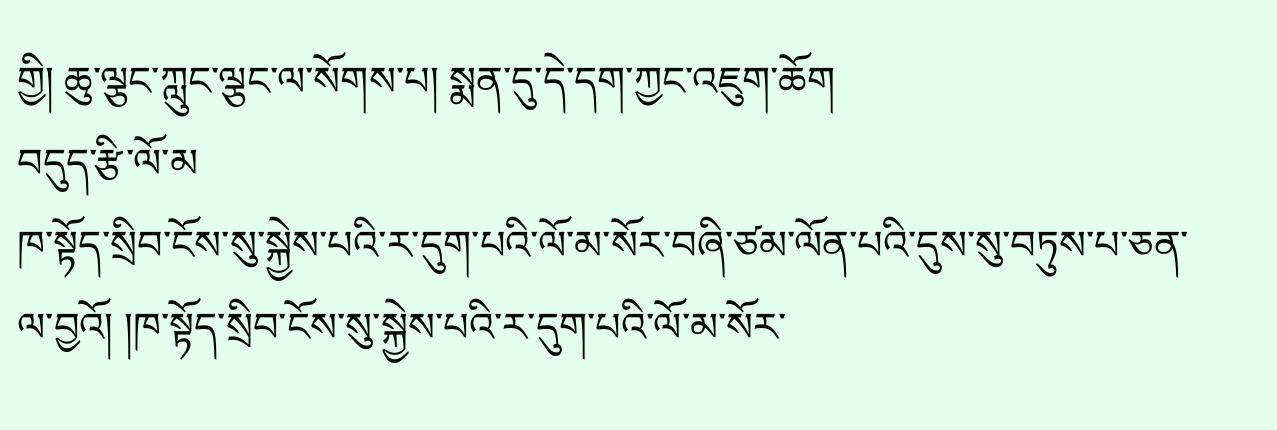གྱི། ཆུ་ལྕང་ཀླུང་ལྕང་ལ་སོགས་པ། སྨན་དུ་དེ་དག་ཀྱང་འཇུག་ཆོག
བདུད་རྩི་ལོ་མ
ཁ་སྟོད་སྲིབ་ངོས་སུ་སྐྱེས་པའི་ར་དུག་པའི་ལོ་མ་སོར་བཞི་ཙམ་ལོན་པའི་དུས་སུ་བཏུས་པ་ཅན་ལ་བྱའོ། །ཁ་སྟོད་སྲིབ་ངོས་སུ་སྐྱེས་པའི་ར་དུག་པའི་ལོ་མ་སོར་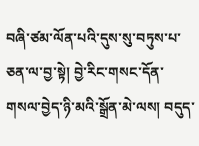བཞི་ཙམ་ལོན་པའི་དུས་སུ་བཏུས་པ་ཅན་ལ་བྱ་སྟེ། བྱེ་རིང་གསང་དོན་གསལ་བྱེད་ཉི་མའི་སྒྲོན་མེ་ལས། བདུད་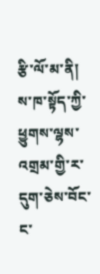རྩི་ལོ་མ་ནི། ས་ཁ་སྟོད་ཀྱི་ཕྱུགས་ལྷས་འགྲམ་གྱི་ར་དུག་ཅེས་བོང་ང་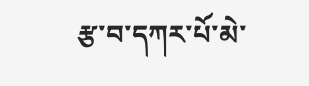རྩ་བ་དཀར་པོ་མེ་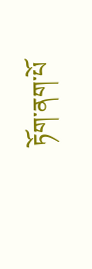ཏོག་ནག་པོ